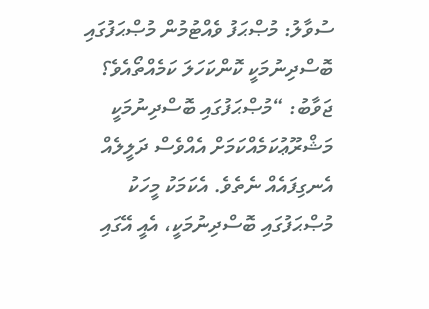ސުވާލު: މުޞްޙަފު ވެއްޓުމުން މުޞްޙަފުގައި ބޮސްދިނުމަކީ ކޮންކަހަލަ ކަމެއްތޯއެވެ؟
ޖަވާބު: “މުޞްޙަފުގައި ބޮސްދިނުމަކީ މަޝްރޫޢުކަމެއްކަމަށް އެއްވެސް ދަލީލެއް އެނގިފައެއް ނެތެވެ. އެކަމަކު މީހަކު މުޞްޙަފުގައި ބޮސްދިނުމަކީ، އެއީ އޭގައި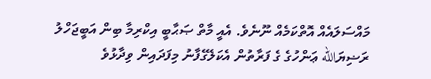މައްސަލައެއް އޮތްކަމެއް ނޫނެވެ. އެއީ މާތް ޞަޙާބީ އިކްރިމާ ބިން އަބީޖަހްލު ރަޟިޔަالله ޢަންހުގެ ގެ ފަރާތުން އެކަލޭގެފާނު މިފަދައިން ވިދާޅުވެ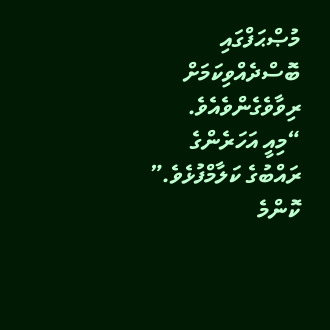މުޞްޙަފްގައި ބޮސްދެއްވިކަމަށް ރިވާވެގެންވެއެވެ. “މިއީ އަހަރެންގެ ރައްބުގެ ކަލާމްފުޅެވެ.” ކޮންމެ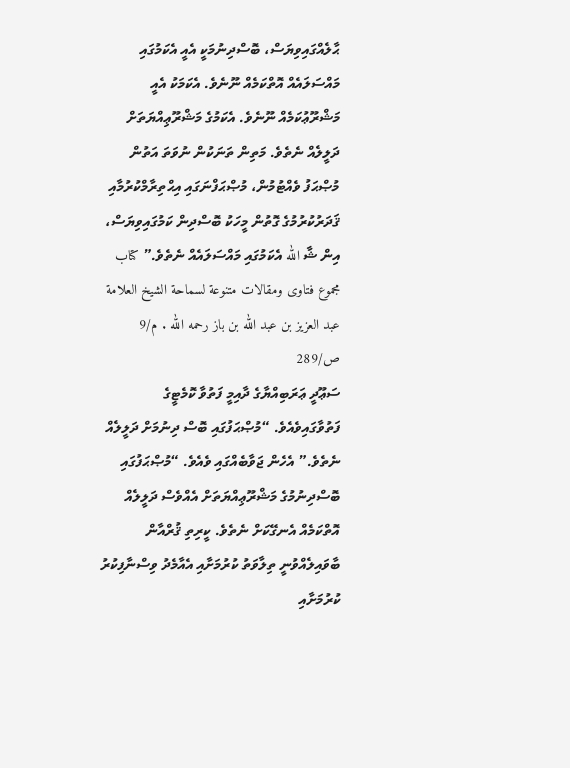ޙާލެއްގައިވިޔަސް، ބޮސްދިނުމަކީ އެއީ އެކަމުގައި މައްސަލައެއް އޮތްކަމެއް ނޫނެވެ. އެކަމަކު އެއީ މަޝްރޫޢުކަމެއް ނޫނެވެ. އެކަމުގެ މަޝްރޫޢިއްޔަތަށް ދަލީލެއް ނެތެވެ. މަތިން ތަނަކުން ނުވަތަ އަތުން މުޞްޙަފު ވެއްޓުމުން، މުޞްޙަފްނަގައި އިޙްތިރާމްކުރުމާއި ޤަދަރުކުރުމުގެ ގޮތުން މީހަކު ބޮސްދިން ކަމުގައިވިޔަސް، އިން ޝާ الله އެކަމުގައި މައްސަލައެއް ނެތެވެ.” كتاب مجموع فتاوى ومقالات متنوعة لسماحة الشيخ العلامة عبد العزيز بن عبد الله بن باز رحمه الله . م/9 ص/289
ސަޢޫދީ ޢަރަބިއްޔާގެ ދާއިމީ ފަތުވާ ކޮމެޓީގެ ފަތުވާގައިވެއެވެ. “މުޞްޙަފުގައި ބޮސް ދިނުމަށް ދަލީލެއް ނެތެވެ.” އެހެން ޖަވާބެއްގައި ވެއެވެ. “މުޞްޙަފުގައި ބޮސްދިނުމުގެ މަޝްރޫޢިއްޔަތަށް އެއްވެސް ދަލީލެއް އޮތްކަމެއް އެނގޭކަށް ނެތެވެ. ކީރިތި ޤުރްއާން ބާވައިލެއްވުނީ ތިލާވަތު ކުރުމަށާއި އެއާމެދު ވިސްނާފިކުރު ކުރުމަށާއި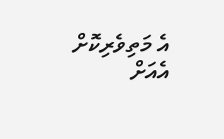އެ މަތިވެރިކޮށް އެއަށް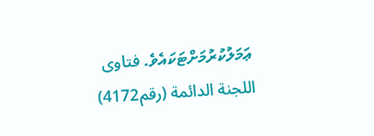ޢަމަލުކުރުމަށްޓަކައެވެ. فتاوى اللجنة الدائمة (رقم4172)